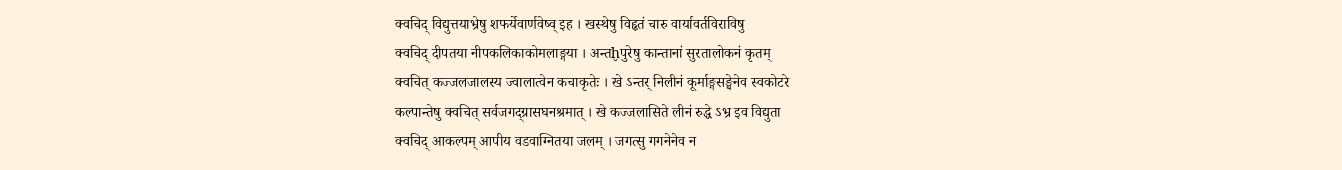क्वचिद् विद्युत्तयाभ्रेषु शफर्येवार्णवेष्व् इह । खस्थेषु विहृतं चारु वार्यावर्तविराविषु
क्वचिद् दीपतया नीपकलिकाकोमलाङ्गया । अन्तḫपुरेषु कान्तानां सुरतालोकनं कृतम्
क्वचित् कज्जलजालस्य ज्वालात्वेन कचाकृतेः । खे ऽन्तर् निलीनं कूर्माङ्गसङ्घेनेव स्वकोटरे
कल्पान्तेषु क्वचित् सर्वजगद्ग्रासघनश्रमात् । खे कज्जलासिते लीनं रुद्धे ऽभ्र इव विद्युता
क्वचिद् आकल्पम् आपीय वडवाग्नितया जलम् । जगत्सु गगनेनेव न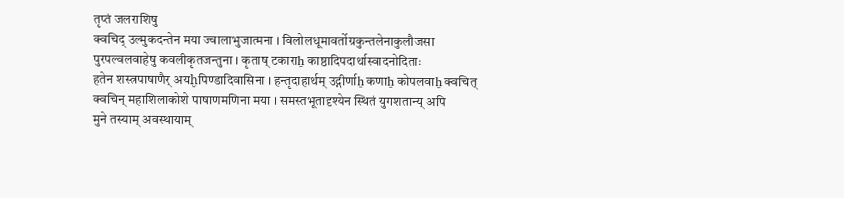तृप्तं जलराशिषु
क्वचिद् उल्मुकदन्तेन मया ज्वालाभुजात्मना । विलोलधूमावर्तोग्रकुन्तलेनाकुलौजसा
पुरपल्वलवाहेषु कवलीकृतजन्तुना । कृताष् टकाराẖ काष्ठादिपदार्थास्वादनोदिताः
हतेन शस्त्रपाषाणैर् अयḫपिण्डादिवासिना । हन्तृदाहार्थम् उद्गीर्णाẖ कणाẖ कोपलवाẖ क्वचित्
क्वचिन् महाशिलाकोशे पाषाणमणिना मया । समस्तभूतादृश्येन स्थितं युगशतान्य् अपि
मुने तस्याम् अवस्थायाम्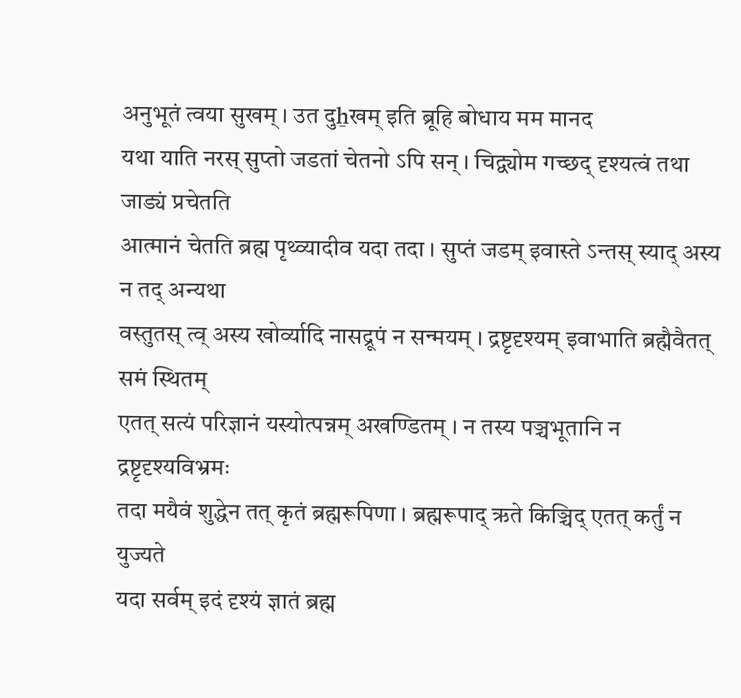अनुभूतं त्वया सुखम् । उत दुẖखम् इति ब्रूहि बोधाय मम मानद
यथा याति नरस् सुप्तो जडतां चेतनो ऽपि सन् । चिद्व्योम गच्छद् दृश्यत्वं तथा जाड्यं प्रचेतति
आत्मानं चेतति ब्रह्म पृथ्व्यादीव यदा तदा । सुप्तं जडम् इवास्ते ऽन्तस् स्याद् अस्य न तद् अन्यथा
वस्तुतस् त्व् अस्य खोर्व्यादि नासद्रूपं न सन्मयम् । द्रष्टृदृश्यम् इवाभाति ब्रह्मैवैतत् समं स्थितम्
एतत् सत्यं परिज्ञानं यस्योत्पन्नम् अखण्डितम् । न तस्य पञ्चभूतानि न द्रष्टृदृश्यविभ्रमः
तदा मयैवं शुद्धेन तत् कृतं ब्रह्मरूपिणा । ब्रह्मरूपाद् ऋते किञ्चिद् एतत् कर्तुं न युज्यते
यदा सर्वम् इदं दृश्यं ज्ञातं ब्रह्म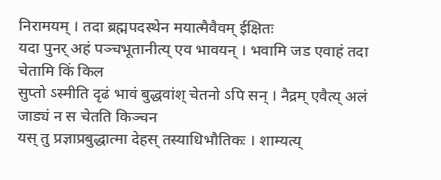निरामयम् । तदा ब्रह्मपदस्थेन मयात्मैवैवम् ईक्षितः
यदा पुनर् अहं पञ्चभूतानीत्य् एव भावयन् । भवामि जड एवाहं तदा चेतामि किं किल
सुप्तो ऽस्मीति दृढं भावं बुद्धवांश् चेतनो ऽपि सन् । नैद्रम् एवैत्य् अलं जाड्यं न स चेतति किञ्चन
यस् तु प्रज्ञाप्रबुद्धात्मा देहस् तस्याधिभौतिकः । शाम्यत्य्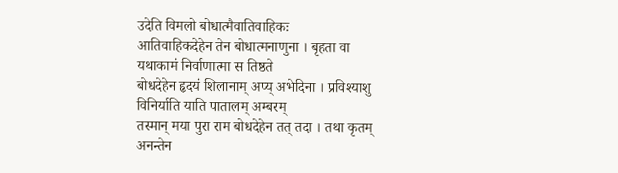उदेति विमलो बोधात्मैवातिवाहिकः
आतिवाहिकदेहेन तेन बोधात्मनाणुना । बृहता वा यथाकामं निर्वाणात्मा स तिष्ठते
बोधदेहेन हृदयं शिलानाम् अप्य् अभेदिना । प्रविश्याशु विनिर्याति याति पातालम् अम्बरम्
तस्मान् मया पुरा राम बोधदेहेन तत् तदा । तथा कृतम् अनन्तेन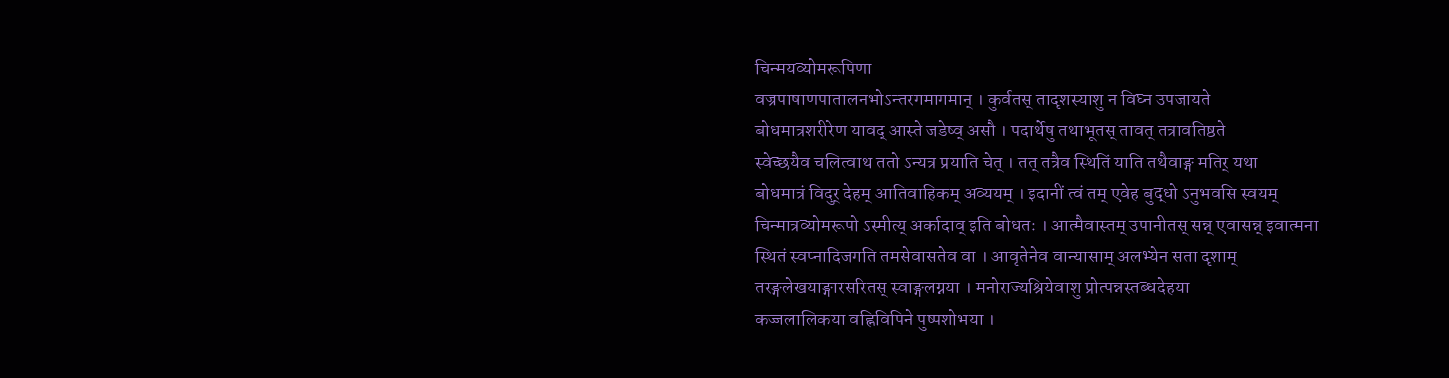चिन्मयव्योमरूपिणा
वज्रपाषाणपातालनभोऽन्तरगमागमान् । कुर्वतस् तादृशस्याशु न विघ्न उपजायते
बोधमात्रशरीरेण यावद् आस्ते जडेष्व् असौ । पदार्थेषु तथाभूतस् तावत् तत्रावतिष्ठते
स्वेच्छयैव चलित्वाथ ततो ऽन्यत्र प्रयाति चेत् । तत् तत्रैव स्थितिं याति तथैवाङ्ग मतिर् यथा
बोधमात्रं विदुर् देहम् आतिवाहिकम् अव्ययम् । इदानीं त्वं तम् एवेह बुद्धो ऽनुभवसि स्वयम्
चिन्मात्रव्योमरूपो ऽस्मीत्य् अर्कादाव् इति बोधतः । आत्मैवास्तम् उपानीतस् सन्न् एवासन्न् इवात्मना
स्थितं स्वप्नादिजगति तमसेवासतेव वा । आवृतेनेव वान्यासाम् अलभ्येन सता दृशाम्
तरङ्गलेखयाङ्गारसरितस् स्वाङ्गलग्नया । मनोराज्यश्रियेवाशु प्रोत्पन्नस्तब्धदेहया
कज्जलालिकया वह्निविपिने पुष्पशोभया ।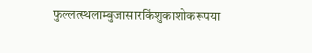फुल्लत्स्थलाम्बुजासारकिंशुकाशोकरूपया